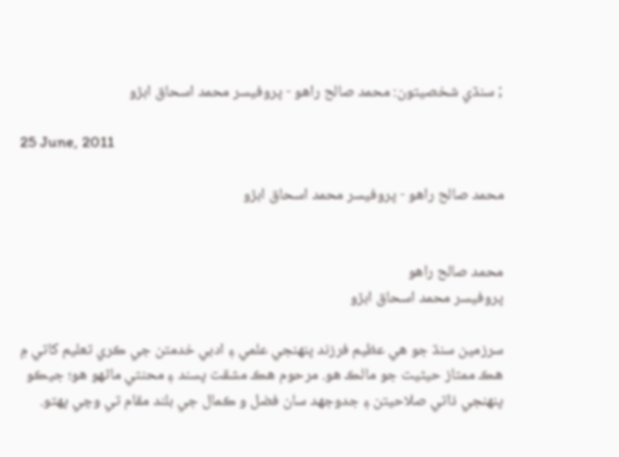; سنڌي شخصيتون: محمد صالح راهو - پروفيسر محمد اسحاق ابڙو

25 June, 2011

محمد صالح راهو - پروفيسر محمد اسحاق ابڙو


محمد صالح راهو
پروفيسر محمد اسحاق ابڙو

سرزمين سنڌ جو هي عظيم فرزند پنهنجي علمي ۽ ادبي خدمتن جي ڪري تعليم کاتي ۾ هڪ ممتاز حيثيت جو مالڪ هو. مرحوم هڪ مشقت پسند ۽ محنتي ماڻهو هو؛ جيڪو پنهنجي ذاتي صلاحيتن ۽ جدوجهد سان فضل و ڪمال جي بلند مقام تي وڃي پهتو.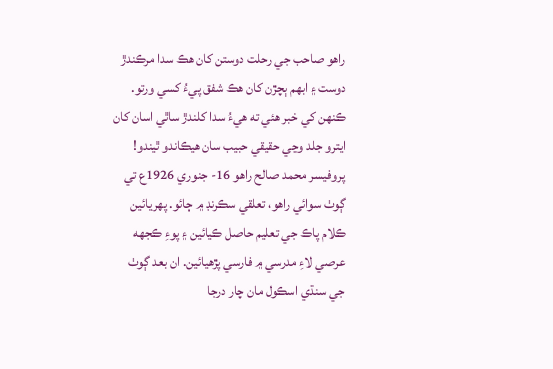راهو صاحب جي رحلت دوستن کان هڪ سدا مرڪندڙ دوست ۽ ابهم ٻچڙن کان هڪ شفق پيءُ کسي ورتو. ڪنهن کي خبر هئي ته هيءُ سدا کلندڙ ساٿي اسان کان ايترو جلد وڃي حقيقي حبيب سان هيڪاندو ٿيندو!
پروفيسر محمد صالح راهو 16- جنوري 1926ع تي ڳوٺ سوائي راهو، تعلقي سڪرنڊ ۾ ڄائو. پهريائين ڪلام پاڪ جي تعليم حاصل ڪيائين ۽ پوءِ ڪجهه عرصي لاءِ مدرسي ۾ فارسي پڙهيائين. ان بعد ڳوٺ جي سنڌي اسڪول مان چار درجا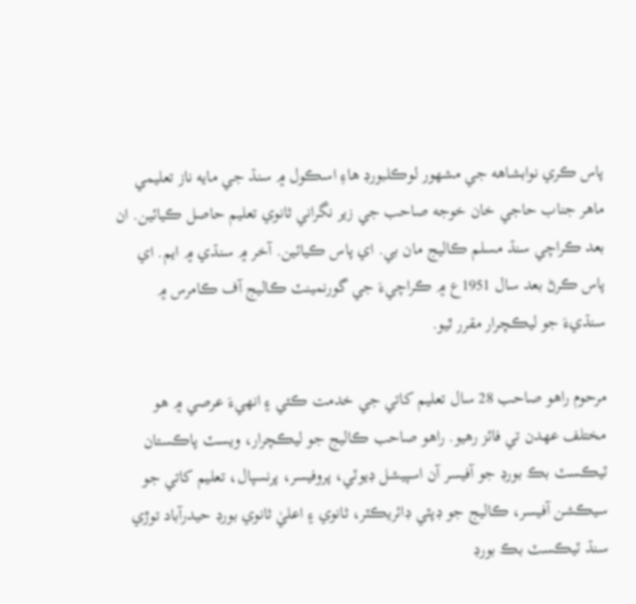پاس ڪري نوابشاهه جي مشهور لوڪلبورڊ هاءِ اسڪول ۾ سنڌ جي مايه ناز تعليمي ماهر جناب حاجي خان خوجه صاحب جي زير نگراني ثانوي تعليم حاصل ڪيائين. ان بعد ڪراچي سنڌ مسلم ڪاليج مان بي. اي پاس ڪيائين. آخر ۾ سنڌي ۾ ايم. اي پاس ڪرڻ بعد سال 1951ع ۾ ڪراچيءَ جي گورنمينٽ ڪاليج آف ڪامرس ۾ سنڌيءَ جو ليڪچرار مقرر ٿيو.

مرحوم راهو صاحب 28 سال تعليم کاتي جي خدمت ڪئي ۽ انهيءَ عرصي ۾ هو مختلف عهدن تي فائز رهيو. راهو صاحب ڪاليج جو ليڪچرار، ويسٽ پاڪستان ٽيڪسٽ بڪ بورڊ جو آفيسر آن اسپيشل ڊيوٽي، پروفيسر، پرنسپال، تعليم کاتي جو سيڪشن آفيسر، ڪاليج جو ڊپٽي ڊائريڪٽر، ثانوي ۽ اعليٰ ثانوي بورڊ حيدرآباد توڙي سنڌ ٽيڪسٽ بڪ بورڊ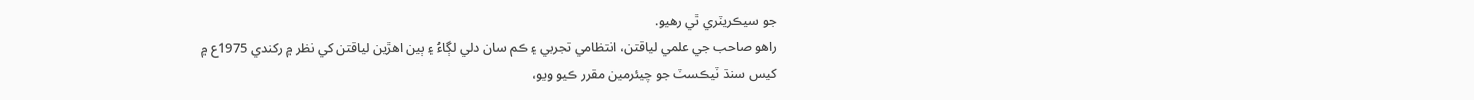جو سيڪريٽري ٿي رهيو.
راهو صاحب جي علمي لياقتن، انتظامي تجربي ۽ ڪم سان دلي لڳاءُ ۽ ٻين اهڙين لياقتن کي نظر ۾ رکندي 1975ع ۾ کيس سنڌ ٽيڪسٽ جو چيئرمين مقرر ڪيو ويو،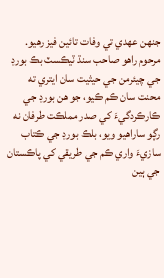جنهن عهدي تي وفات تائين فيز رهيو. مرحوم راهو صاحب سنڌ ٽيڪسٽ بڪ بورڊ جي چيئرمن جي حيثيت سان ايتري ته محنت سان ڪم ڪيو، جو هن بورڊ جي ڪارڪردگيءَ کي صدر مملڪت طرفان نه رڳو ساراهيو ويو، بلڪ بورڊ جي ڪتاب سازيءَ واري ڪم جي طريقي کي پاڪستان جي ٻين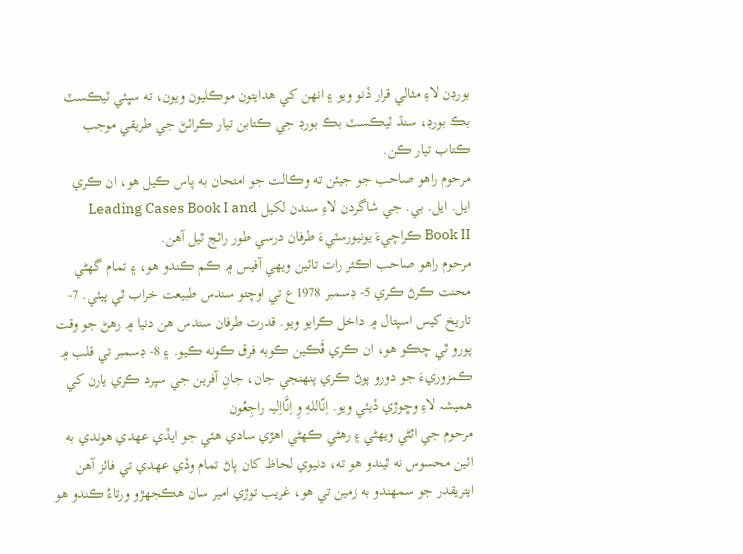بورڊن لاءِ مثالي قرار ڏنو ويو ۽ انهن کي هدايتون موڪليون ويون، ته سڀئي ٽيڪسٽ بڪ بورڊ، سنڌ ٽيڪسٽ بڪ بورڊ جي ڪتابن تيار ڪرائڻ جي طريقي موجب ڪتاب تيار ڪن.
مرحوم راهو صاحب جو جيئن ته وڪالت جو امتحان به پاس ڪيل هو، ان ڪري ايل. ايل. بي. جي شاگردن لاءِ سندن لکيل Leading Cases Book I and Book II ڪراچيءَ يونيورسٽيءَ طرفان درسي طور رائج ٿيل آهن.
مرحوم راهو صاحب اڪثر رات تائين ويهي آفيس ۾ ڪم ڪندو هو، ۽ تمام گهڻي محنت ڪرڻ ڪري 5- ڊسمبر 1978ع تي اوچتو سندس طبيعت خراب ٿي پيئي. 7- تاريخ کيس اسپتال ۾ داخل ڪرايو ويو. قدرت طرفان سندس هن دنيا ۾ رهڻ جو وقت پورو ٿي چڪو هو، ان ڪري ڦَڪين ڪوبه فرق ڪونه ڪيو. ۽ 8- ڊسمبر تي قلب ۾ ڪمزوريءَ جو دورو پوڻ ڪري پنهنجي جان، جانِ آفرين جي سپرد ڪري يارن کي هميشہ لاءِ وڇوڙي ڏيئي ويو. اِنّاللهِ وِ اِنَّااِليہ راجِعُون
مرحوم جي اٿڻي ويهڻي ۽ رهڻي ڪهڻي اهڙي سادي هئي جو ايڏي عهدي هوندي به ائين محسوس نه ٿيندو هو ته، دنيوي لحاظ کان پاڻ تمام وڏي عهدي تي فائز آهن ايتريقدر جو سمهندو به زمين تي هو، غريب توڙي امير سان هڪجهڙو ورتاءُ ڪندو هو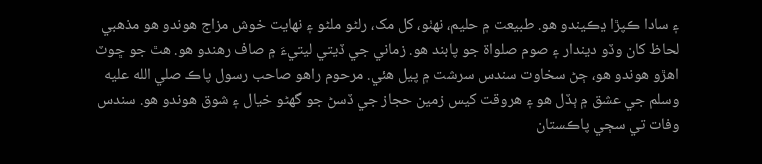۽ سادا ڪپڙا ڍڪيندو هو. طبيعت ۾ حليم، نهٺو، کل مک، رلڻو ملڻو ۽ نهايت خوش مزاج هوندو هو مذهبي لحاظ کان وڏو ديندار ۽ صوم صلواة جو پابند هو. زماني جي ڏيتي ليتيءَ ۾ صاف رهندو هو. هٿ جو ڇوٽ اهڙو هوندو هو، ڄڻ سخاوت سندس سرشت ۾ پيل هئي. مرحوم راهو صاحب رسول پاڪ صلي الله عليه وسلم جي عشق ۾ ٻڏل هو ۽ هروقت کيس زمين حجاز جي ڏسڻ جو گهڻو خيال ۽ شوق هوندو هو. سندس وفات تي سڄي پاڪستان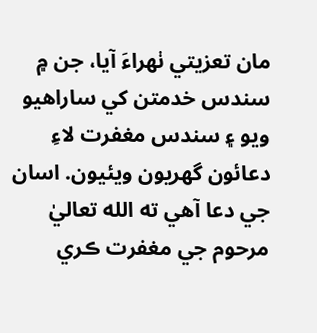مان تعزيتي ٺهراءَ آيا، جن ۾ سندس خدمتن کي ساراهيو ويو ۽ سندس مغفرت لاءِ دعائون گهريون ويئيون. اسان جي دعا آهي ته الله تعاليٰ مرحوم جي مغفرت ڪري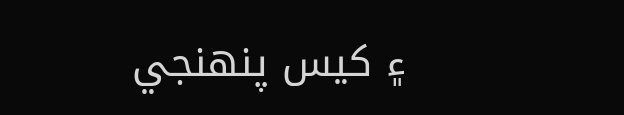۽ کيس پنهنجي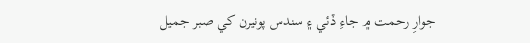جوارِ رحمت ۾ جاءِ ڏئي ۽ سندس پونيرن کي صبر جميل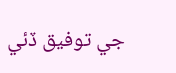جي توفيق ڏئي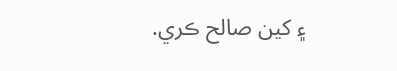۽ کين صالح ڪري.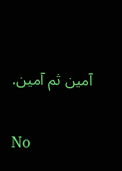آمين ثم آمين.

No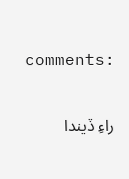comments:

راءِ ڏيندا